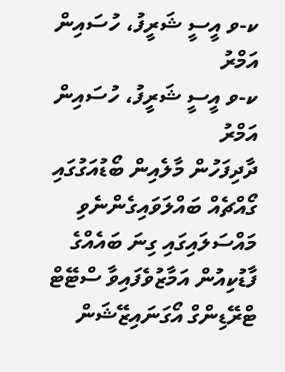ކ-ވ އީސީ ޝަރީފު، ހުސައިން އަމްރު
ކ-ވ އީސީ ޝަރީފު، ހުސައިން އަމްރު
ދާދިފަހުން މާލެއިން ބޯޑުއަގުގައި ގޯއްޗެއް ބައްލަވައިގެންނެވި މައްސަލައިގައި ގިނަ ބައެއްގެ ފާޑުކިއުން އަމާޒުވެފައިވާ ސްޓޭޓް ޓްރޭޑިންގް އޯގަނައިޒޭޝަން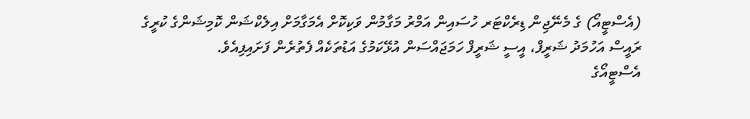(އެސްޓީއޯ) ގެ މެނޭޖިން ޑިރެކްޓަރ ހުސައިން އަމްރު މަގާމުން ވަކިކޮށް އެމަގާމަށް އިލެކްޝަން ކޮމިޝަންގެ ކުރީގެ ރައީސް އަހުމަދު ޝަރީފް، އީސީ ޝަރީފް ހަމަޖައްސަން އުޅޭކަމުގެ އަޑުތަކެއް ފެތުރެން ފަށައިފިއެވެ.
އެސްޓީއޯގެ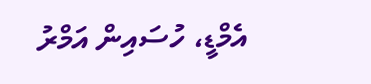އެމްޑީ، ހުސައިން އަމްރު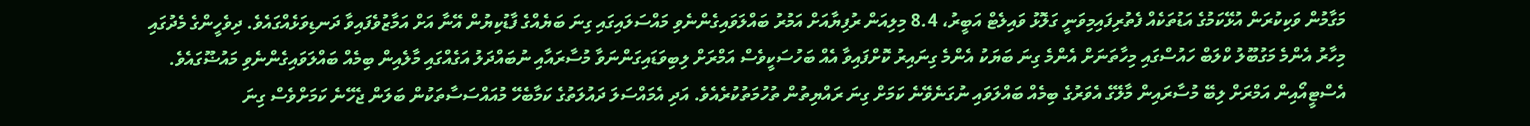މަގާމުން ވަކިކުރަން އުޅޭކަމުގެ އަޑުތަކެއް ފެތުރިފައިމިވަނީ ގަލޮޅު ވައިލެޓް އަބީރު، 8.4 މިލިއަން ރުފިޔާއަށް އަމުރު ބައްލަވައިގެންނެވި މައްސަލައިގައި ގިނަ ބަޔެއްގެ ފާޑުކިޔުން އޭނާ އަށް އަމާޒުވެފައިވާ ދަނޑިވަޅެއްގައެވެ. ދިވެހީންގެ މެދުގައި މިހާރު އެންމެ މަގުބޫލު ކްލަބް ހައުސްގައި މިހާތަނަށް އެންމެ ގިނަ ބަޔަކު އެންމެ ގިނައިރު ކޮށްފައިވާ އެއް ބަހުސަކީވެސް އަމްރަށް ލިބިވަޑައިގަންނަވާ މުސާރައާއި ނުބައްދަލު އަގެއްގައި މާލެއިން ބިމެއް ބައްލަވައިގެންނެވި މައުޟޫގައެވެ.
އެސްޓީއޯއިން އަމްރަށް ލިބޭ މުސާރައިން މާލޭގެ އެވަރުގެ ބިމެއް ބައްލަވައި ނުގަނެވޭނެ ކަމަށް ގިނަ ރައްޔިތުން ތުހުމަތުކުރެއެވެ. އަދި އެމައްސަލަ ދައުލަތުގެ ކަމާބެހޭ މުއައްސަސާތަކުން ބަލަން ޖެހޭނެ ކަމަށްވެސް ގިނަ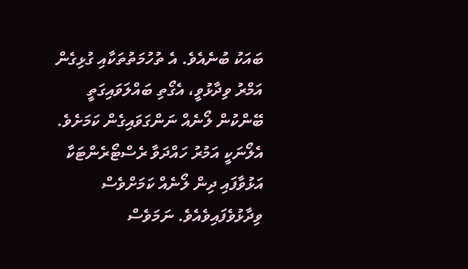ބައަކު ބުނެއެވެ. އެ ތުހުމަތުތަކާއި ގުޅިގެން އަމްރު ވިދާޅުވީ، އެގޯތި ބައްލަވައިގަތީ ބޭންކުން ލޯނެއް ނަންގަވައިގެން ކަމަށެވެ. އެލޯނަކީ އަމުރު ހައްދަވާ ރެސްޓޯރެންޓަކާ އަޅުވާފައި ދިން ލޯނެއް ކަމަށްވެސް ވިދާޅުވެފައިވެއެވެ. ނަމަވެސް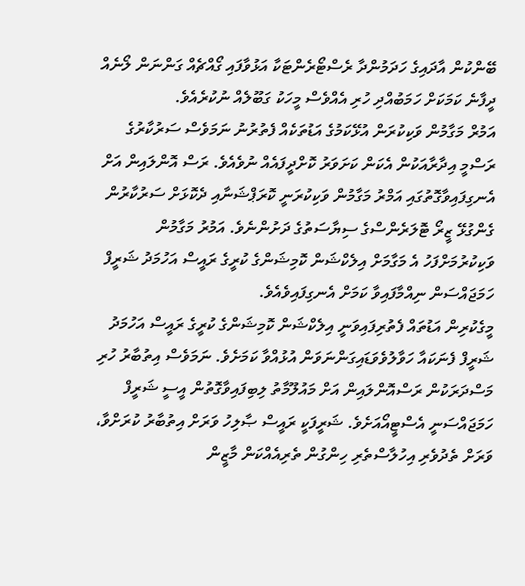ބޭންކުން އާދައިގެ ހަދަމުންދާ ރެސްޓޯރެންޓަކާ އަޅުވާފައި ގޯއްޗެއް ގަންނަން ލޯނެއް ދީފާނެ ކަމަކަށް ހަމަބުއްދި ހުރި އެއްވެސް މީހަކު ގަބޫލެއް ނުކުރެއެވެ.
އަމުރް މަގާމުން ވަކިކުރަން އުޅޭކަމުގެ އަޑުތަކެއް ފެތުރުނު ނަމަވެސް ސަރުކާރުގެ ރަސްމީ އިދާރާއަކުން އެކަން ކަށަވަރު ކޮށްދީފައެއް ނުވެއެވެ. ރަސް އޮންލައިން އަށް އެނގިފައިވާގޮތުގައި އަމްރު މަގާމުން ވަކިކުރަނީ ކޮރަޕްޝަނާއި ދެކޮޅަށް ސަރުކާރުން ގެންގުޅޭ ޒީރޯ ޓޮލަރެންސްގެ ސިޔާސަތުގެ ދަށުންނެވެ. އަމުރު މަގާމުން ވަކިކުރުމަށްފަހު އެ މަގާމަށް އިލެކްޝަން ކޮމިޝަންގެ ކުރީގެ ރައީސް އަހުމަދު ޝަރީފް ހަމަޖައްސަން ނިއްމާފައިވާ ކަމަށް އެނގިފައިވެއެވެ.
މީގެކުރިން އަޑުތައް ފެތުރިފައިވަނީ އިލެކްޝަން ކޮމިޝަންގެ ކުރީގެ ރައީސް އަހުމަދު ޝަރީފް ފެނަކައާ ހަވާލުވެވަޑައިގަންނަވަން އުޅުއްވާ ކަމަށެވެ. ނަމަވެސް އިތުބާރު ހުރި މަސްދަރަކުން ރަސްއޮންލައިން އަށް މައުލޫމާތު ލިބިފައިވާގޮތުން އީސީ ޝަރީފް ހަމަޖައްސަނީ އެސްޓީއޯއަށެވެ. ޝަރީފަކީ ރައީސް ޞާލިހު ވަރަށް އިތުބާރު ކުރަށްވާ، ވަރަށް ތެދުވެރި އިހުލާސްތެރި ހިންގުން ތެރިއެއްކަން މާޒީން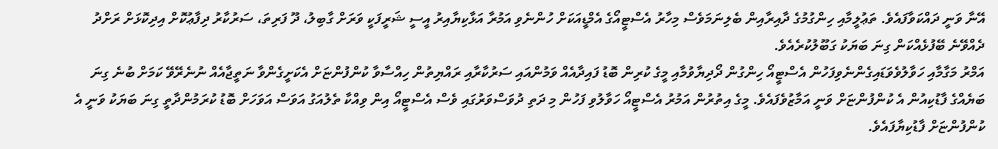އޭނާ ވަނީ ދައްކަވާފައެވެ. ތަޢުލީމާއި ހިންގުމުގެ ދާއިރާއިން ބެލިނަމަވެސް މިހާރު އެސްޓީއޯގެ އެމްޑީއަކަށް ހުންނެވި އަމުރާ އަޅާކިޔާއިރު އީސީ ޝަރީފަކީ ވަރަށް ގާބިލު، ދޫ ފަރިތަ، ސަރުކާރު ދިފާޢުކޮށް އިދިކޮޅަށް ރަށްދު ދެއްވޭނެ ބޭފުޅެއްކަން ގިނަ ބަޔަކު ގަބޫލުކުރެއެވެ.
އަމްރު މަގާމާއި ހަވާލުވެވަޑައިގެންނެވިފަހުން އެސްޓީއޯ ހިންގުން ދޯދިޔާވުމާއި މީގެ ކުރިން ބޮޑު ފައިދާއެއް ވަމުންއައި ސަރުކާރާއި ރައްޔިތުން ހިއްސާވާ ކުންފުންޏަށް އެކަށީގެންވާ ނަތީޖާއެއް ނުނެރޭވޭ ކަމަށް ބުނެ ގިނަ ބަޔެއްގެ ފާޑުކިއުން އެ ކުންފުންޏަށް ވަނީ އަމާޒުވެފައެވެ. މީގެ އިތުރުން އަމުރު އެސްޓީއޯ ހަވާލުވި ފަހުން މި ދަތި ދުވަސްވަރުގައި ވެސް އެސްޓީއޯ އިން ވިއްކާ ތެލުއަގު އަވަސް އަވަހަށް ބޮޑު ކުރަމުންދާތީ ގިނަ ބަޔަކު ވަނީ އެ ކުންފުންޏަށް ފާޑުކިޔާފައެވެ.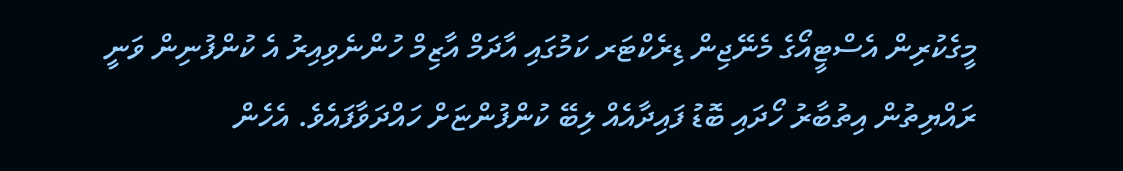މީގެކުރިން އެސްޓީއޯގެ މެނޭޖިން ޑިރެކްޓަރ ކަމުގައި އާދަމް އާޒިމް ހުންނެވިއިރު އެ ކުންފުނިން ވަނީ ރައްޔިތުން އިތުބާރު ހޯދައި ބޮޑު ފައިދާއެއް ލިބޭ ކުންފުންޏަށް ހައްދަވާފައެވެ. އެހެން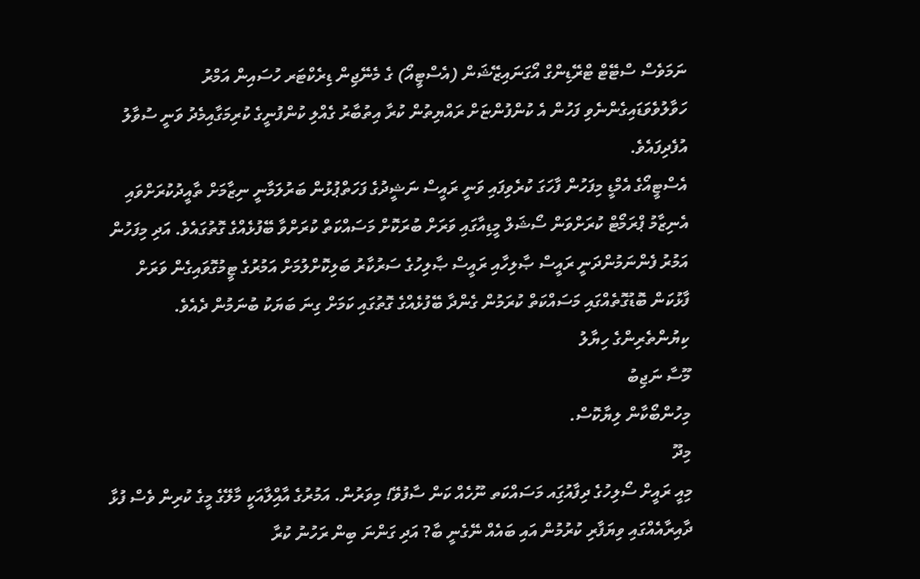ނަމަވެސް ސްޓޭޓް ޓްރޭޑިންގް އޯގަނައިޒޭޝަން (އެސްޓީއޯ) ގެ މެނޭޖިން ޑިރެކްޓަރ ހުސައިން އަމްރު ހަވާލުވެވަޑައިގެންނެވި ފަހުން އެ ކުންފުންޏަށް ރައްޔިތުން ކުރާ އިތުބާރު ގެއްލި ކުންފުނީގެ ކުރިމަގާއިމެދު ވަނީ ސުވާލު އުފެދިފައެވެ.
އެސްޓީއޯގެ އެމްޑީ މިފަހުން ފާހަގަ ކުރެވިފައި ވަނީ ރައީސް ނަޝީދުގެ ފަހަތްޕުޅުން ބަރުލަމާނީ ނިޒާމަށް ތާއީދުކުރަށްވައި އެނިޒާމު ޕްރަމޯޓް ކުރަށްވަން ސޯޝަލް މީޑިއާގައި ވަރަށް ބުރަކޮށް މަސައްކަތް ކުރަށްވާ ބޭފުޅެއްގެ ގޮތުގައެވެ. އަދި މިފަހުން އަމުރު ފެންނަމުންދަނީ ރައީސް ޞާލިހާއި ރައީސް ޞާލިހުގެ ސަރުކާރު ބަލިކޮށްލުމަށް އަމުރުގެ ޓީމުގޮވައިގެން ވަރަށް ފާޅުކަން ބޮޑުގޮތެއްގައި މަސައްކަތް ކުރަމުން ގެންދާ ބޭފުޅެއްގެ ގޮތުގައި ކަމަށް ގިނަ ބަޔަކު ބުނަމުން ދެއެވެ.
ކިޔުންތެރިންގެ ހިޔާލު
މޫސާ ނަޖިބު
މިހުންބޯކާން ލިޔާކޮސް.
މިދޫ
މިއީ ރައީށް ސޯލިހުގެ ދިފާއުގަިއ މަސައްކަތ ނޫހެއް ކަން ސާފުވޭ! މިވަރުން. އަމުރުގެ އާއްިލާއަކީ މާލޭގެ މީގެ ކުރިން ވެސް ފުޅާ ދާއިރާއެއްގައި ވިޔަފާރި ކުރުމުން އައި ބައެއް ނޭގެނީ ބާ? އަދި ގަންނަ ބިން ރަހުނު ކުރާ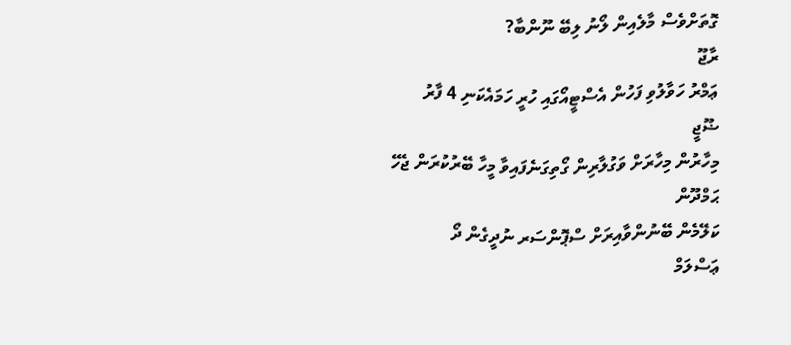ގޮތަށްވެސް މާލެއިން ލޯނު ލިބޭ ނޫންބާ?
ރާޖޫ
ޢަމްރު ހަވާލުވި ފަހުން އެސްޓީއޯގައި ހުރީ ހަމައެކަނި 4 ފާރު
ޟޫޖީ
މިހާރުން މިހާރަށް ވަގުލާރިން ގޯތިގަނެފައިވާ މީހާ ބޭރުކުރަން ޖެހޭ
ޙަމްދޫން
ކަލޭމެން ބޭނުންވާއިރަށް ސްޕޮންސަރ ނުދީގެން ދޯ
ޢަސްލަމް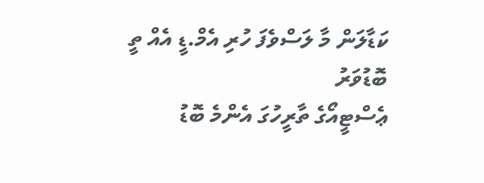ކަޑާލަން މާ ލަސްވެފަ ހުރި އެމް.ޑީ އެއް ތީ
ބޮޑުވަރު
ޢެސްޓީއޯގެ ތާރީހުގަ އެންމެ ބޮޑު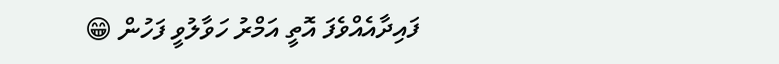ފައިދާއެއްވެފަ އޮތީ އަމްރު ހަވާލުވީ ފަހުން 😁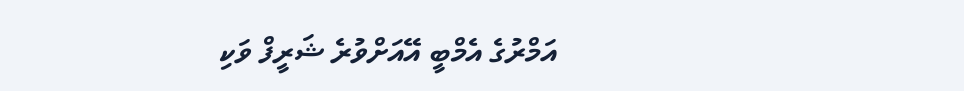އަމްރުގެ އެމްބީ އޭއަށްވުރެ ޝަރީފް ވަކި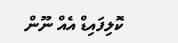ކޮލިފައިޑް އެއް ނޫން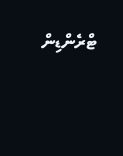ޓްރެންޑިން